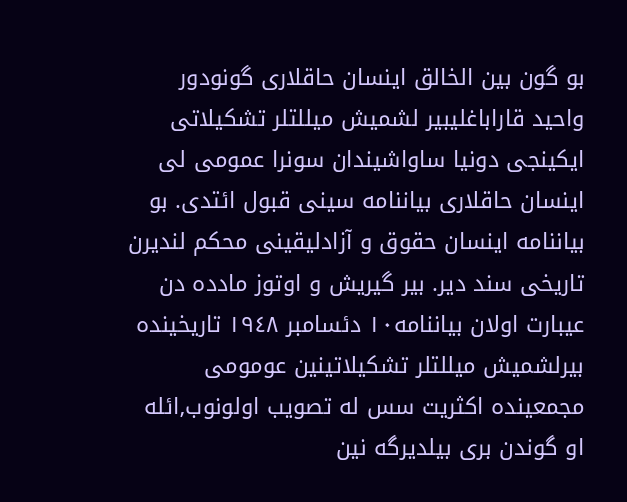بو گون بین الخالق اینسان حاقلاری گونودور
واحید قاراباغلیبیر لشمیش میللتلر تشکیلاتی ایکینجی دونیا ساواشیندان سونرا عمومی لی اینسان حاقلاری بیاننامه سینی قبول ائتدی. بو بیاننامه اینسان حقوق و آزادلیقینی محکم لندیرن تاریخی سند دیر. بير گيريش و اوتوز مادده دن عیبارت اولان بیاننامه١٠ دئسامبر ١٩٤٨ تاريخينده بيرلشميش ميللتلر تشكيلاتينين عومومى مجمعينده اکثریت سس له تصويب اولونوب٫ائله او گوندن برى بيلديرگه نين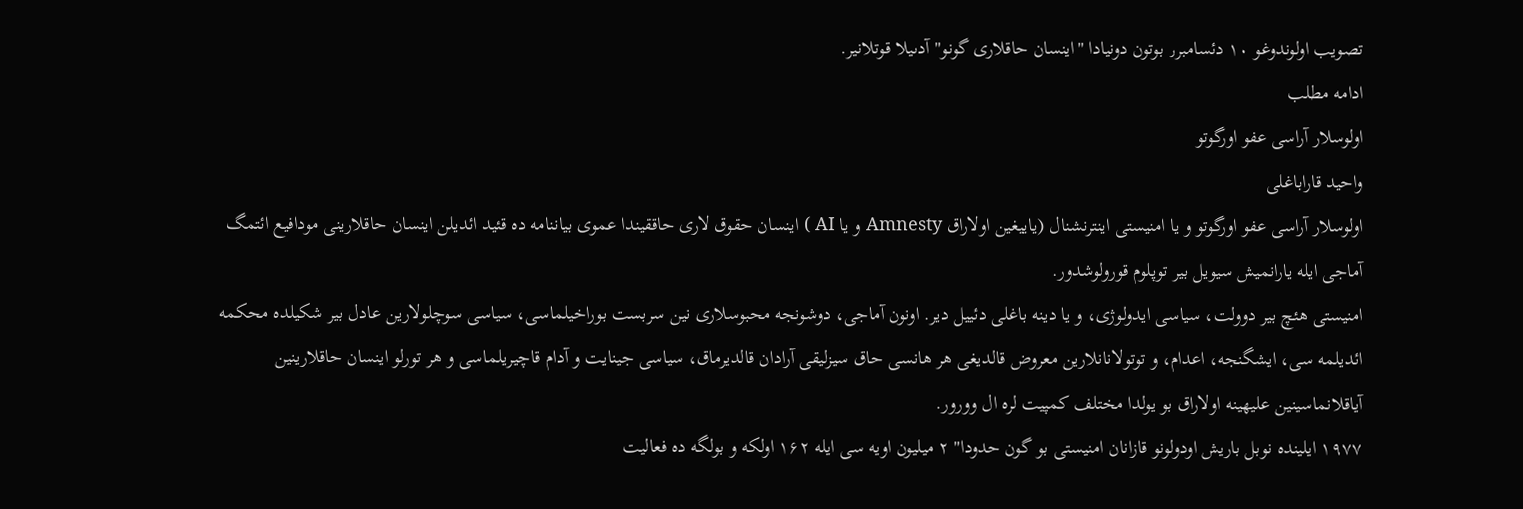تصويب اولوندوغو ١٠ دئسامبر٫ بوتون دونيادا "اينسان حاقلارى گونو" آدىيلا قوتلانير.
ادامه مطلب
اولوسلار آراسی عفو اورگوتو
واحید قاراباغلی
اولوسلار آراسی عفو اورگوتو و یا امنیستی اینترنشنال (یاییغین اولاراق Amnesty و یا AI ) اینسان حقوق لاری حاققیندا عموی بیاننامه ده قئید ائدیلن اینسان حاقلارینی مودافیع ائتمگ آماجی ایله یارانمیش سیویل بیر توپلوم قورولوشدور.
امنیستی هئچ بیر دوولت، سیاسی ایدولوژی، و یا دینه باغلی دئییل دیر. اونون آماجی، دوشونجه محبوسلاری نین سربست بوراخیلماسی، سیاسی سوچلولارین عادل بیر شکیلده محکمه ائدیلمه سی، ایشگنجه، اعدام، و توتولانانلارین معروض قالدیغی هر هانسی حاق سیزلیقی آرادان قالدیرماق، سیاسی جینایت و آدام قاچیریلماسی و هر تورلو اینسان حاقلارینین آیاقلانماسینین علیهینه اولاراق بو یولدا مختلف کمپیت لره ال وورور.
۱۹۷۷ ایلینده نوبل باریش اودولونو قازانان امنیستی بو گون حدودا" ۲ میلیون اویه سی ایله ۱۶۲ اولکه و بولگه ده فعالیت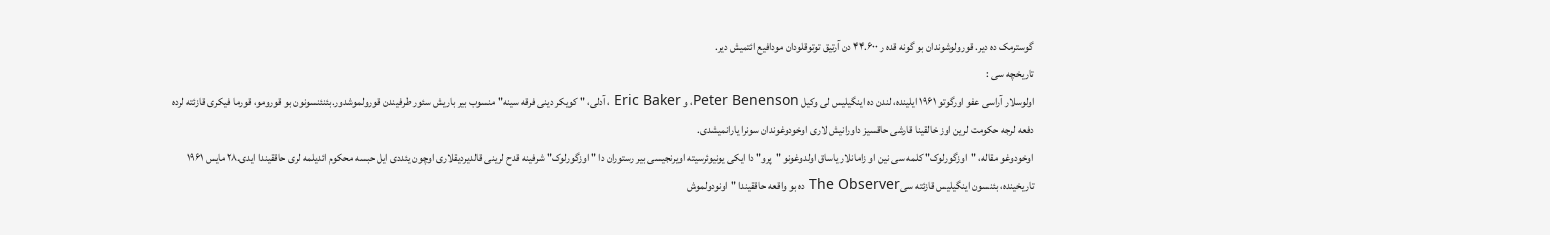گوسترمک ده دیر. قورولوشوندان بو گونه قده ر ۴۴.۶۰۰ دن آرتیق توتوقلودان مودافیع ائتمیش دیر.
تاریخچه سی :
اولوسلار آراسی عفو اورگوتو ۱۹۶۱ ایلینده، لندن ده اینگیلیس لی وکیل Peter Benenson، و Eric Baker ، آدلی، " کویکر دینی فرقه سینه" منسوب بیر باریش سئور طرفیندن قورولموشدور.بئنئنسونون بو قورومو، قورما فیکری قازئته لرده دفعه لرجه حکومت لرین اوز خالقینا قارشی حاقسیز داورانیش لاری اوخودوغوندان سونرا یارانمیشدی.
اوخودوغو مقاله، "اوزگورلوک" کلمه سی نین او زامانلار یاساق اولدوغونو "پرو" دا ایکی یونیوئرسیته اویرنجیسی بیر رستوران دا " اوزگورلوک" شرفینه قدح لرینی قالدیردیقلاری اوچون یئددی ایل حبسه محکوم ائدیلمه لری حاققیندا ایدی.۲۸ مایس ۱۹۶۱ تاریخینده، بئنسون اینگیلیس قازئته سیThe Observer ده بو واقعه حاققیندا "اونودولموش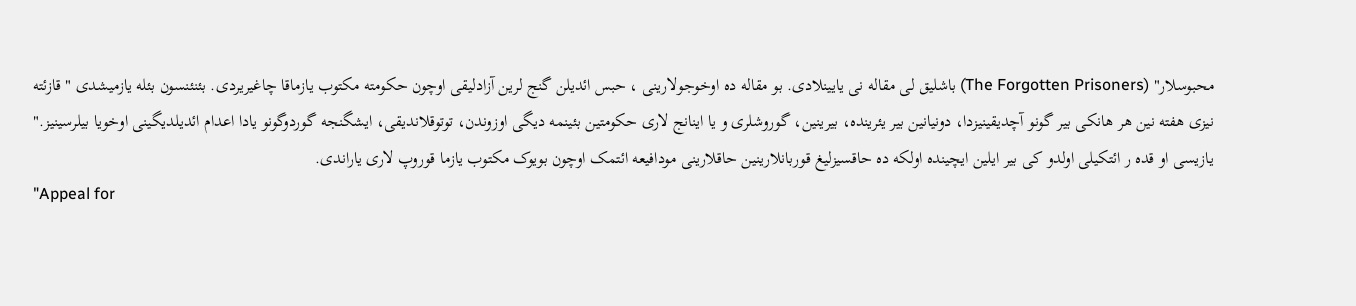محبوسلار" (The Forgotten Prisoners) باشلیق لی مقاله نی یایینلادی. بو مقاله ده اوخوجولارینی ، حبس ائدیلن گنج لرین آزادلیقی اوچون حکومته مکتوب یازماقا چاغیریردی. بئنئنسون بئله یازمیشدی " قازئته نیزی هفته نین هر هانکی بیر گونو آچدیقینیزدا، دونیانین بیر یئرینده، بیرینین، گوروشلری و یا اینانج لاری حکومتین بئینمه دیگی اوزوندن، توتوقلاندیقی، ایشگنجه گوردوگونو یادا اعدام ائدیلدیگینی اوخویا بیلرسینیز."
یازیسی او قده ر ائتکیلی اولدو کی بیر ایلین ایچینده اولکه ده حاقسیزلیغ قوربانلارینین حاقلارینی مودافیعه ائتمک اوچون بویوک مکتوب یازما قوروپ لاری یاراندی.
"Appeal for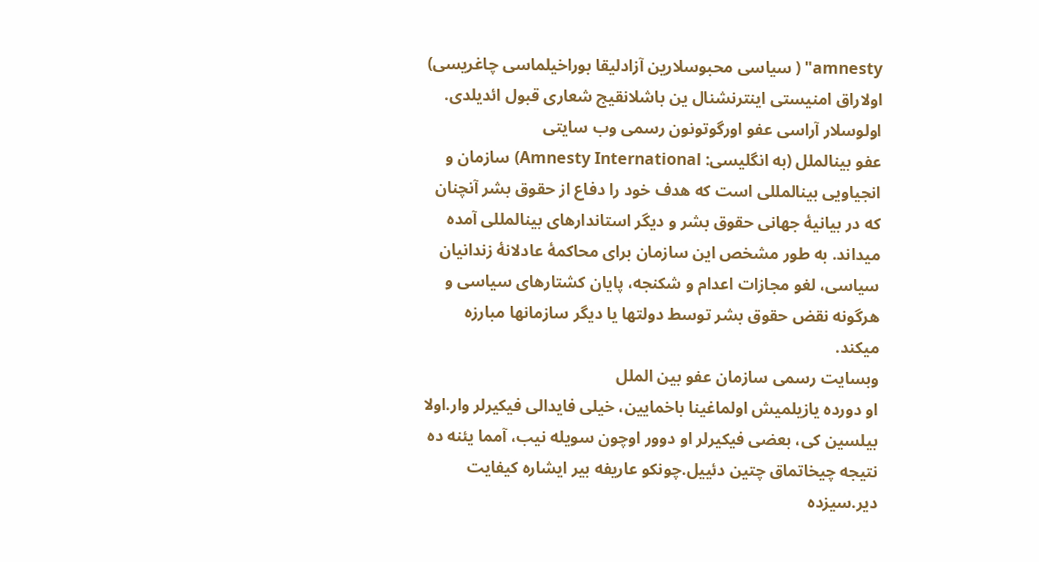amnesty" ( سیاسی محبوسلارین آزادلیقا بوراخیلماسی چاغریسی) اولاراق امنیستی اینترنشنال ین باشلانقیج شعاری قبول ائدیلدی.
اولوسلار آراسی عفو اورگوتونون رسمی وب سایتی
عفو بینالملل (به انگلیسی: Amnesty International) سازمان و انجیاویی بینالمللی است که هدف خود را دفاع از حقوق بشر آنچنان که در بیانیهٔ جهانی حقوق بشر و دیگر استاندارهای بینالمللی آمده میداند. به طور مشخص این سازمان برای محاکمهٔ عادلانهٔ زندانیان سیاسی، لغو مجازات اعدام و شکنجه، پایان کشتارهای سیاسی و هرگونه نقض حقوق بشر توسط دولتها یا دیگر سازمانها مبارزه میکند.
وبسایت رسمی سازمان عفو بین الملل
او دورده یازیلمیش اولماغینا باخمایین، خیلی فایدالی فیکیرلر وار.اولا بیلسین کی، بعضی فیکیرلر او دوور اوچون سویله نیب، آمما یئنه ده نتیجه چیخاتماق چتین دئییل.چونکو عاریفه بیر ایشاره کیفایت دیر.سیزده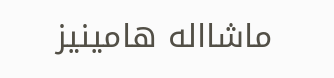ماشااله هامینیز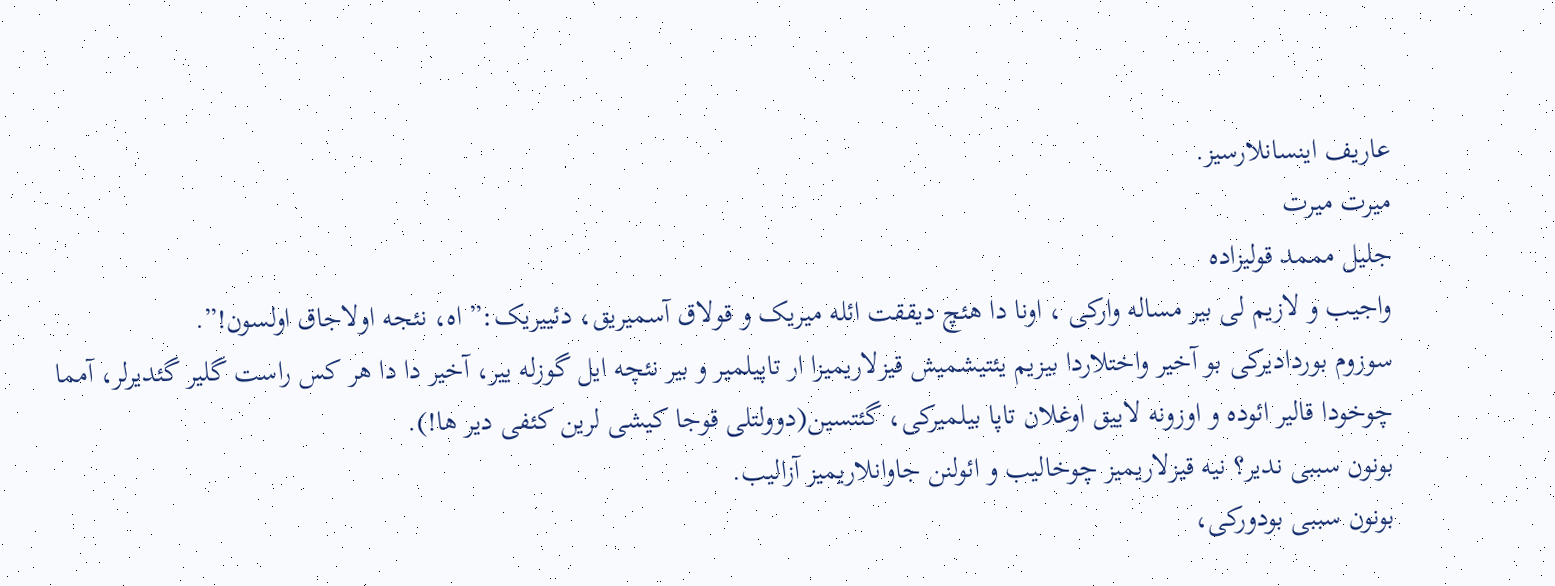عاریف اینسانلارسیز.
میرت میرت
جلیل مممد قولیزاده
واجیب و لازیم لی بیر مساله وارکی ، اونا دا هئچ دیققت ائله میریک و قولاق آسمیریق، دئییریک:” اه، نئجه اولاجاق اولسون!”.
سوزوم بوردادیرکی بو آخیر واختلاردا بیزیم یئتیشمیش قیزلاریمیزا ار تاپیلمیر و بیر نئچه ایل گوزله ییر، آخیر دا دا هر کس راست گلیر گئدیرلر، آمما چوخودا قالیر ائوده و اوزونه لاییق اوغلان تاپا بیلمیرکی، گئتسین(دوولتلی قوجا کیشی لرین کئفی دیر ها!).
بونون سببی ندیر؟ نیه قیزلاریمیز چوخالیب و ائولنن جاوانلاریمیز آزالیب.
بونون سببی بودورکی،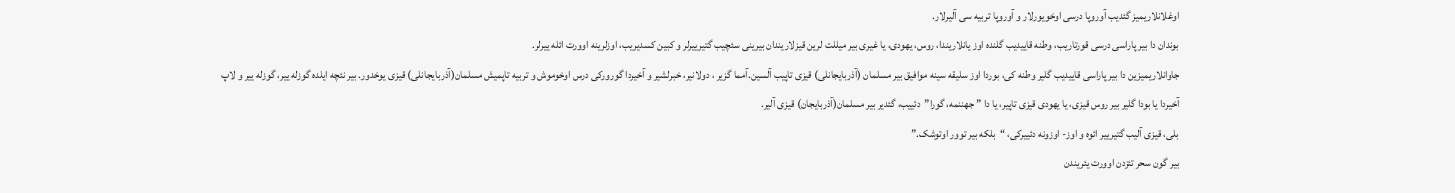اوغلانلاریمیز گئدیب آوروپا درسی اوخویورلار و آوروپا تربیه سی آلیرلار.
بوندان دا بیر پاراسی درسی قورتاریب، وطنه قاییدیب گلنده اوز یانلاریندا، روس، یهودی، یا غیری بیر میللت لرین قیزلاریندان بیرینی سئچیب گتیرییرلر و کبین کسدیریب، اوزلرینه اوورت ائله ییرلر.
جاوانلاریمیزین دا بیر پاراسی قاییدیب گلیر وطنه کی، بوردا اوز سلیقه سینه موافیق بیر مسلمان (آذربایجانلی) قیزی تاپیب آلسین.آمما گزیر ، دولانیر، خبرلشیر و آخیردا گورورکی درس اوخوموش و تربیه تاپمیش مسلمان(آذربایجانلی) قیزی یوخدور. بیر نئچه ایلده گوزله ییر، گوزله ییر و لاپ آخیردا یا بودا گلیر بیر روس قیزی، یا یهودی قیزی تاپیر، یا دا ” جهننمه، گورا”دئییب، گئدیر بیر مسلمان(آذربایجان) قیزی آلیر.
بلی، قیزی آلیب گتیرییر ائوه و اوز- اوزونه دئییرکی، “بلکه بیر توور اوتوشک.”
بیر گون سحر تئزدن اوورت یئریندن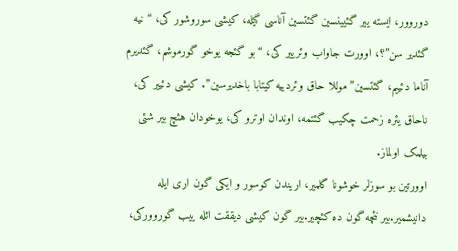دوروور، ایسته ییر گئیینسین گئتسین آناسی گیله، کیشی سوروشور کی، “نیه گئدیر سن”؟، اوورت جاواب وئرییر کی، “بو گئجه یوخو گورموشم، گئدیرم آناما دئییم، گئتسین”موللا حاق وئردییه کیتابا باخدیرسین”. کیشی دئییر کی، ناحاق یئره زحمت چکیب گئتمه، اوندان اوترو کی، یوخودان هئچ بیر شئی بیلمک اولماز.
اوورتین بو سوزلر خوشونا گلمیر، اریندن کوسور و ایکی گون اری ایله دانیشمیر.بیر نئچه گون ده کئچیر.بیر گون کیشی دیققت ائله ییب گوروورکی،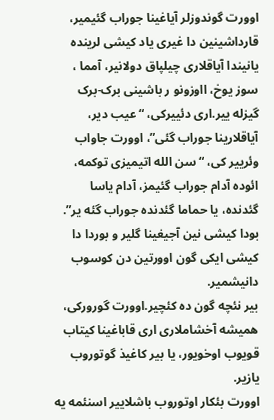اوورت گوندوزلر آیاغینا جوراب گئیمیر، قارداشینین دا غیری یاد کیشی لرینده یانیندا آیاقلاری چیلپاق دولانیر، آمما ، سوز یوخ، ااوزونو ر باشینی برک-برک گیزله ییر.اری دئییرکی، “عیب دیر، آیاقلارینا جوراب گئی”، اوورت جاواب وئرییر کی، “سن الله اتیمیزی توکمه، ائوده آدام جوراب گئیمز، آدام یاسا گئدنده، یا حماما گئدنده جوراب گئه یر”.
بودا کیشی نین آجیغینا گلیر و بوردا دا کیشی ایکی گون اوورتین دن کوسوب دانیشمیر.
بیر نئچه گون ده کئچیر.اوورت گورورکی، همیشه آخشاملاری اری قاباغینا کیتاب قویوب اوخویور، یا بیر کاغیذ گوتوروب یازیر.
اوورت بئکار اوتوروب باشلاییر اسنئمه یه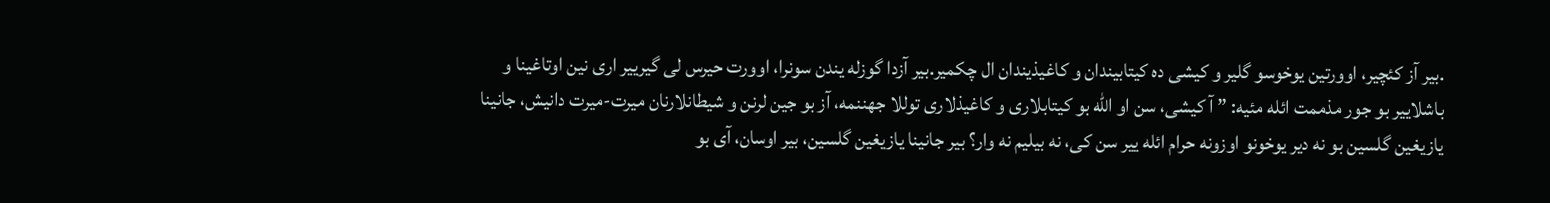.بیر آز کئچیر، اوورتین یوخوسو گلیر و کیشی ده کیتابیندان و کاغیذیندان ال چکمیر.بیر آزدا گوزله یندن سونرا، اوورت حیرس لی گیرییر اری نین اوتاغینا و باشلاییر بو جور مذممت ائله مئیه: ” آ کیشی، سن او الله بو کیتابلاری و کاغیذلاری توللا جهننمه، آز بو جین لرنن و شیطانلارنان میرت-میرت دانیش، جانینا یازیغین گلسین بو نه دیر یوخونو اوزونه حرام ائله ییر سن کی، نه بیلیم نه وار؟ بیر جانینا یازیغین گلسین، بیر اوسان، آی بو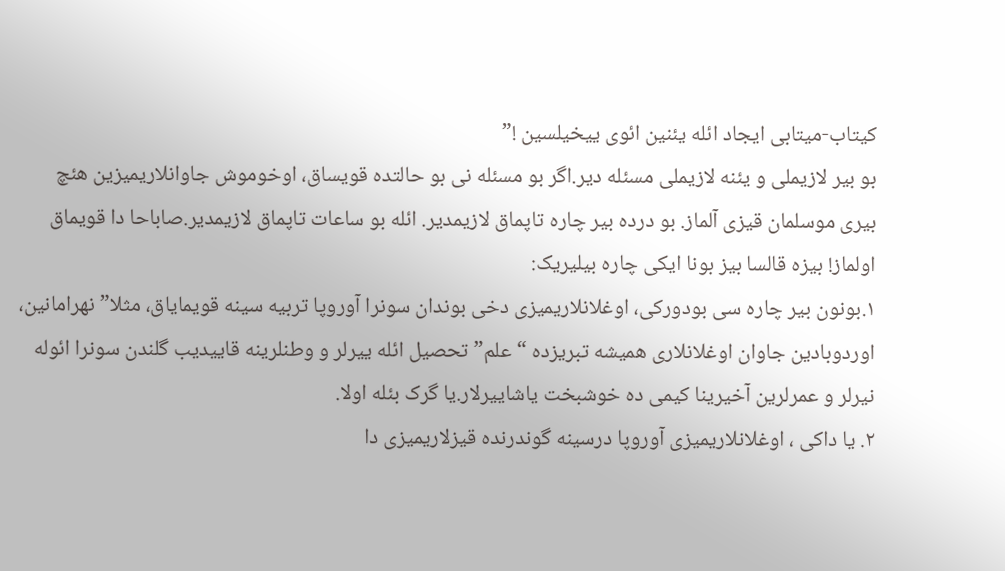کیتاب-میتابی ایجاد ائله یئنین ائوی ییخیلسین !”
بو بیر لازیملی و یئنه لازیملی مسئله دیر.اگر بو مسئله نی بو حالتده قویساق، اوخوموش جاوانلاریمیزین هئچ بیری موسلمان قیزی آلماز. بو درده بیر چاره تاپماق لازیمدیر. ائله بو ساعات تاپماق لازیمدیر.صاباحا دا قویماق اولماز! بیزه قالسا بیز بونا ایکی چاره بیلیریک:
۱.بونون بیر چاره سی بودورکی، اوغلانلاریمیزی دخی بوندان سونرا آوروپا تربیه سینه قویمایاق، مثلا” نهرامانین، اوردوبادین جاوان اوغلانلاری همیشه تبریزده “علم” تحصیل ائله ییرلر و وطنلرینه قاییدیب گلندن سونرا ائوله نیرلر و عمرلرین آخیرینا کیمی ده خوشبخت یاشاییرلار.یا گرک بئله اولا.
۲. یا داکی ، اوغلانلاریمیزی آوروپا درسینه گوندرنده قیزلاریمیزی دا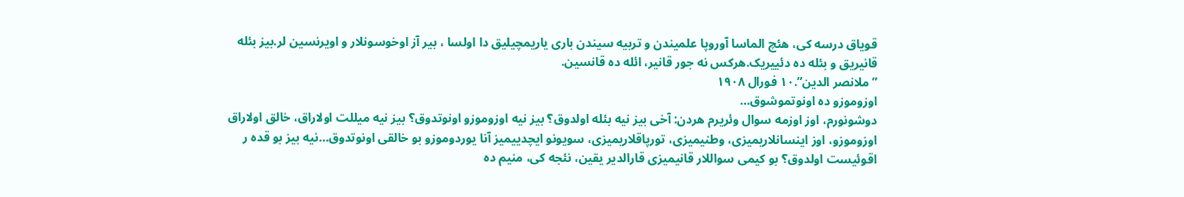قویاق درسه کی، هئچ الماسا آوروپا علمیندن و تربیه سیندن باری یاریمچیلیق دا اولسا ، بیر آز اوخوسونلار و اویرنسین لر.بیز بئله قانیریق و بئله ده دئییریک.هرکس نه جور قانیر، ائله ده قانسین.
”ملانصر الدین”.۱۰ فورال ۱۹۰۸
اوزوموزو ده اونوتموشوق…
دوشونورم، اوز اوزمه سوال وئریرم هردن: آخی بیز نیه بئله اولدوق؟ بیز نیه اوزوموزو اونوتدوق؟ بیز نیه میللت اولاراق، خالق اولاراق اوزوموزو، اوز اینسانلاریمیزی، وطنیمیزی، تورپاقلاریمیزی، سویونو ایچدییمیز آنا یوردوموزو بو خالقی اونوتدوق…نیه بیز بو قده ر اقوئیست اولدوق؟ بو کیمی سواللار قانیمیزی قارالدیر یقین، نئجه کی، منیم ده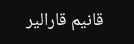قانیم قارالیر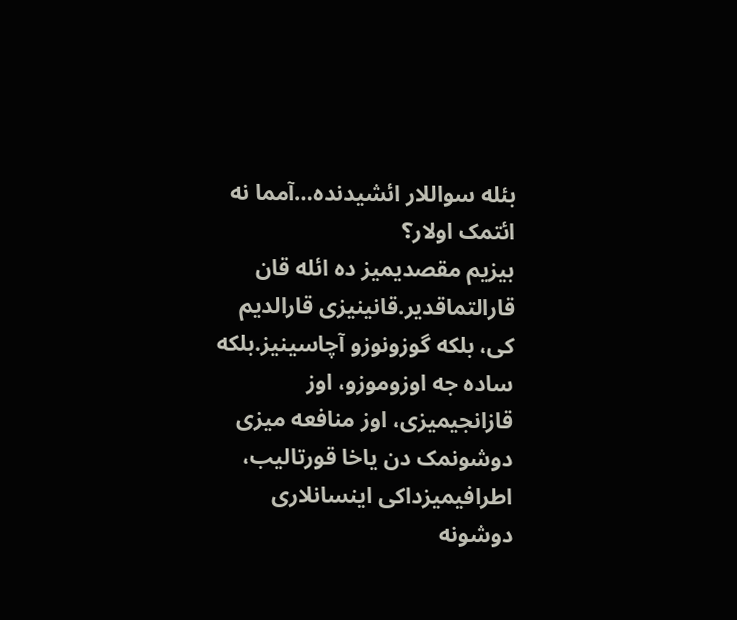بئله سواللار ائشیدنده…آمما نه ائتمک اولار؟
بیزیم مقصدیمیز ده ائله قان قارالتماقدیر.قانینیزی قارالدیم کی، بلکه گوزونوزو آچاسینیز.بلکه ساده جه اوزوموزو، اوز قازانجیمیزی، اوز منافعه میزی دوشونمک دن یاخا قورتالیب، اطرافیمیزداکی اینسانلاری دوشونه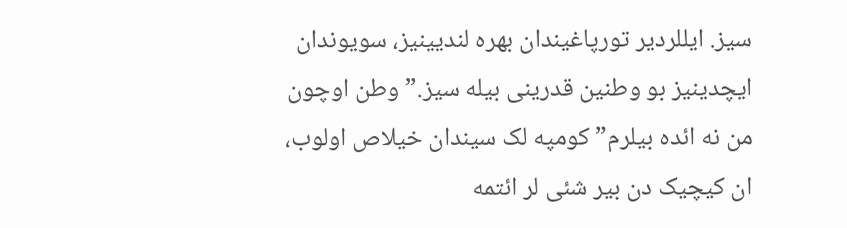سیز. ایللردیر تورپاغیندان بهره لندیینیز، سویوندان ایچدینیز بو وطنین قدرینی بیله سیز.” وطن اوچون من نه ائده بیلرم” کومپه لک سیندان خیلاص اولوب، ان کیچیک دن بیر شئی لر ائتمه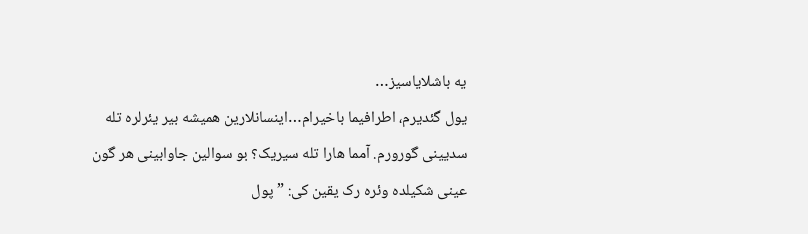یه باشلایاسیز…
یول گئدیرم، اطرافیما باخیرام…اینسانلارین همیشه بیر یئرلره تله سدیینی گورورم. آمما هارا تله سیریک؟ بو سوالین جاوابینی هر گون عینی شکیلده وئره رک یقین کی: ” پول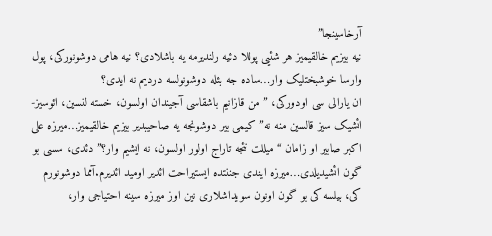آرخاسینجا”
نیه بیزیم خالقیمیز هر شئیی پوللا دئیه رلندیرمه یه باشلادی؟ نیه هامی دوشونورکی، پول وارسا خوشبختلیک وار…ساده جه بئله دوشونولسه دردیم نه ایدی؟
ان یارالی سی اودورکی، ” من قازانیم باشقاسی آجیندان اولسون، خسته لنسین، ائوسیز-ائشیک سیز قالسین منه نه” کیمی بیر دوشونجه یه صاحیبدیر بیزیم خالقیمیز…میرزه علی اکبر صابیر او زامان “میللت نئجه تاراج اولور اولسون، نه ایشیم وار؟” دئدی، سسی بو گون ائشیدیلدی…میرزه ایندی جننتده ایستیراحت ائدیر اومید ائدیرم.آمما دوشونورم کی، بیلسه کی بو گون اونون سویداشلاری نین اوز میرزه سینه احتیاجی وار،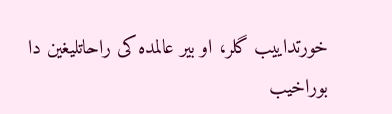خورتداییب گلر، او بیر عالمده کی راحاتلیغین دا بوراخیب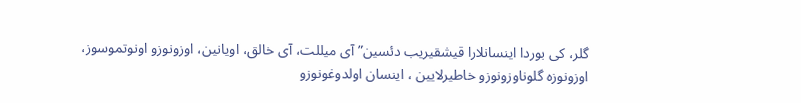گلر، کی بوردا اینسانلارا قیشقیریب دئسین” آی میللت، آی خالق، اویانین، اوزونوزو اونوتموسوز، اوزونوزه گلوناوزونوزو خاطیرلایین ، اینسان اولدوغونوزو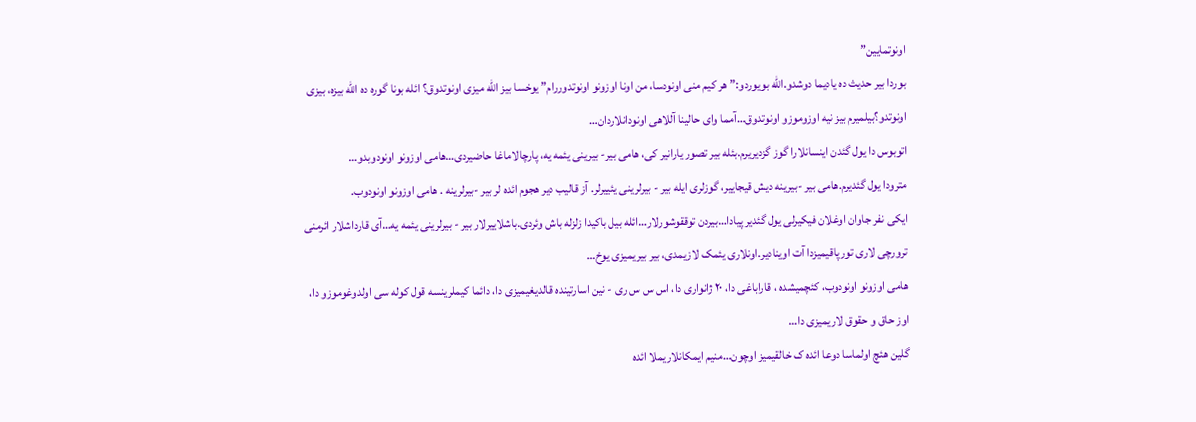اونوتمایین”
بوردا بیر حدیث ده یادیما دوشدو.الله بویوردو:” هر کیم منی اونودسا، من اونا اوزونو اونوتدوررام” یوخسا بیز الله میزی اونوتدوق؟ ائله بونا گوره ده الله بیزه، بیزی اونوتدو؟بیلمیرم بیز نیه اوزوموزو اونوتدوق…آمما وای حالینا آللاهی اونودانلاردان…
اتوبوس دا یول گئدن اینسانلارا گوز گزدیریرم.بئله بیر تصور یارانیر کی، هامی بیر- بیرینی یئمه یه، پارچالاماغا حاضیردی…هامی اوزونو اونودوبدو…
مترودا یول گئدیرم.هامی بیر -بیرینه دیش قیجاییر، گوزلری ایله بیر - بیرلرینی یئییرلر. آز قالیب دیر هجوم ائده لر بیر -بیرلرینه . هامی اوزونو اونودوب.
ایکی نفر جاوان اوغلان فیکیرلی یول گئدیر پیادا…بیردن توققوشورلار…ائله بیل باکیدا زلزله باش وئردی.باشلاییرلار بیر - بیرلرینی یئمه یه…آی قارداشلار ائرمنی ترورچی لاری تورپاقیمیزدا آت اوینادیر.اونلاری یئمک لازیمدی، بیر بیریمیزی یوخ…
هامی اوزونو اونودوب، کئچمیشده ، قاراباغی دا، ۲۰ ژانواری دا، اس س س ری - نین اسارتینده قالدیغیمیزی دا، دائما کیملرینسه قول کوله سی اولدوغوموزو دا، اوز حاق و حقوق لاریمیزی دا…
گلین هئچ اولماسا دوعا ائده ک خالقیمیز اوچون…منیم ایمکانلاریملا ائده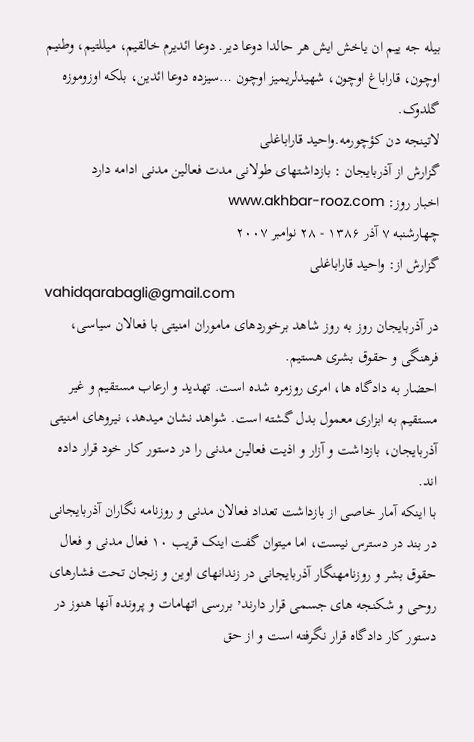بیله جه ییم ان یاخش ایش هر حالدا دوعا دیر. دوعا ائدیرم خالقیم، میللتیم، وطنیم اوچون، قاراباغ اوچون، شهیدلریمیز اوچون …سیزده دوعا ائدین، بلکه اوزوموزه گلدوک.
لاتينجه دن کؤچورمه.واحید قاراباغلی
گزارش از آذربایجان : بازداشتهای طولانی مدت فعالین مدنی ادامه دارد
اخبار روز: www.akhbar-rooz.com
چهارشنبه ۷ آذر ۱٣٨۶ - ۲٨ نوامبر ۲۰۰۷
گزارش از: واحید قاراباغلی
vahidqarabagli@gmail.com
در آذربایجان روز به روز شاهد برخوردهای ماموران امنیتی با فعالان سیاسی، فرهنگی و حقوق بشری هستیم.
احضار به دادگاه ها، امری روزمره شده است. تهدید و ارعاب مستقیم و غیر مستقیم به ابزاری معمول بدل گشته است. شواهد نشان میدهد، نیروهای امنیتی آذربایجان، بازداشت و آزار و اذیت فعالین مدنی را در دستور کار خود قرار داده اند.
با اینکه آمار خاصی از بازداشت تعداد فعالان مدنی و روزنامه نگاران آذربایجانی در بند در دسترس نیست، اما میتوان گفت اینک قریب ۱۰ فعال مدنی و فعال حقوق بشر و روزنامهنگار آذربایجانی در زندانهای اوین و زنجان تحت فشارهای روحی و شکنجه های جسمی قرار دارند٬ بررسی اتهامات و پرونده آنها هنوز در دستور کار دادگاه قرار نگرفته است و از حق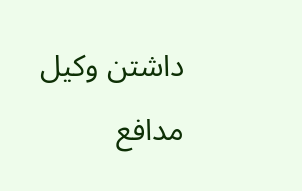داشتن وکیل مدافع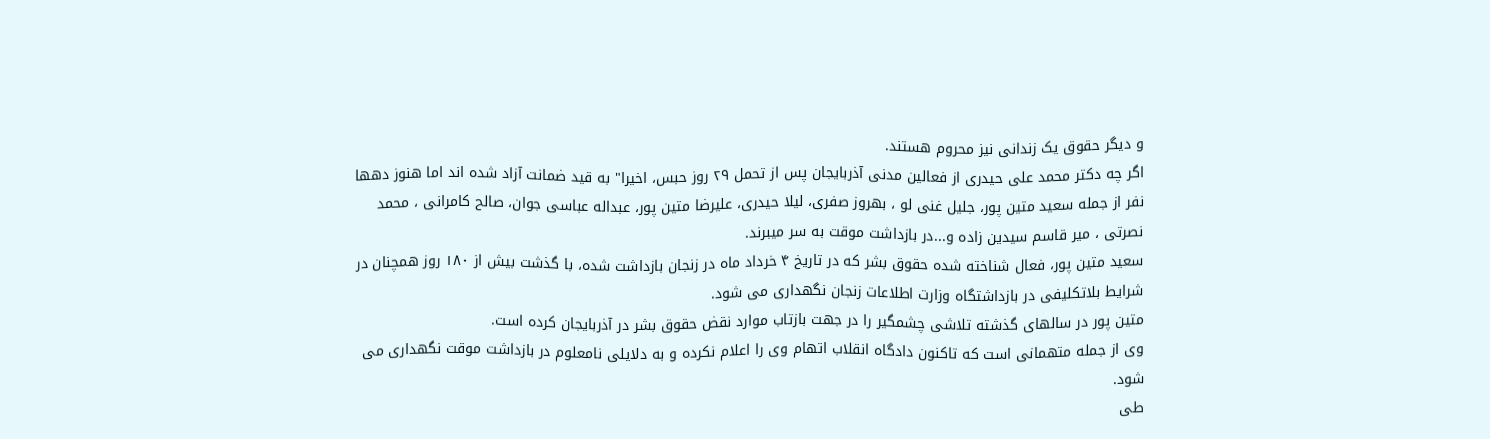و دیگر حقوق یک زندانی نیز محروم هستند.
اگر چه دکتر محمد علی حیدری از فعالین مدنی آذربایجان پس از تحمل ۲۹ روز حبس، اخیرا" به قید ضمانت آزاد شده اند اما هنوز دهها نفر از جمله سعید متین پور، جلیل غنی لو ، بهروز صفری، لیلا حیدری، علیرضا متین پور، عبداله عباسی جوان، صالح کامرانی ، محمد نصرتی ، میر قاسم سیدین زاده و...در بازداشت موقت به سر میبرند.
سعید متین پور، فعال شناخته شده حقوق بشر که در تاریخ ۴ خرداد ماه در زنجان بازداشت شده، با گذشت بیش از ۱۸۰ روز همچنان در شرایط بلاتکلیفی در بازداشتگاه وزارت اطلاعات زنجان نگهداری می شود.
متین پور در سالهای گذشته تلاشی چشمگیر را در جهت بازتاب موارد نقض حقوق بشر در آذربایجان کرده است.
وی از جمله متهمانی است که تاکنون دادگاه انقلاب اتهام وی را اعلام نکرده و به دلایلی نامعلوم در بازداشت موقت نگهداری می شود.
طی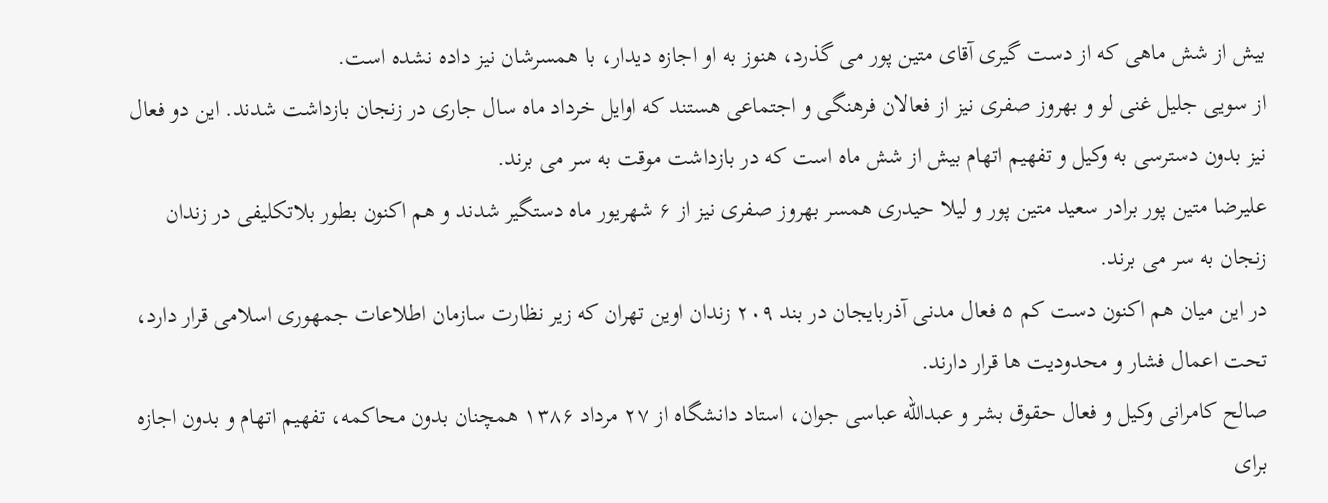بیش از شش ماهی که از دست گیری آقای متین پور می گذرد، هنوز به او اجازه دیدار، با همسرشان نیز داده نشده است.
از سویی جلیل غنی لو و بهروز صفری نیز از فعالان فرهنگی و اجتماعی هستند که اوایل خرداد ماه سال جاری در زنجان بازداشت شدند. این دو فعال نیز بدون دسترسی به وکیل و تفهیم اتهام بیش از شش ماه است که در بازداشت موقت به سر می برند.
علیرضا متین پور برادر سعید متین پور و لیلا حیدری همسر بهروز صفری نیز از ۶ شهریور ماه دستگیر شدند و هم اکنون بطور بلاتکلیفی در زندان زنجان به سر می برند.
در این میان هم اکنون دست کم ۵ فعال مدنی آذربایجان در بند ۲۰۹ زندان اوین تهران که زیر نظارت سازمان اطلاعات جمهوری اسلامی قرار دارد، تحت اعمال فشار و محدودیت ها قرار دارند.
صالح کامرانی وکیل و فعال حقوق بشر و عبدالله عباسی جوان، استاد دانشگاه از ۲۷ مرداد ۱۳۸۶ همچنان بدون محاکمه، تفهیم اتهام و بدون اجازه برای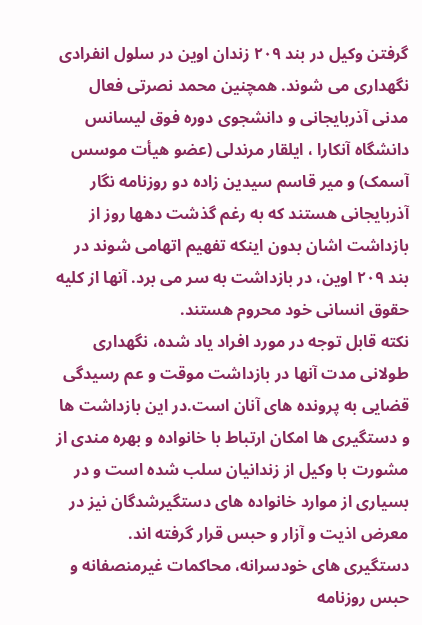گرفتن وکیل در بند ۲۰۹ زندان اوین در سلول انفرادی نگهداری می شوند. همچنین محمد نصرتی فعال مدنی آذربایجانی و دانشجوی دوره فوق لیسانس دانشگاه آنکارا ، ایلقار مرندلی (عضو هیأت موسس آسمک) و میر قاسم سیدین زاده دو روزنامه نگار آذربایجانی هستند که به رغم گذشت دهها روز از بازداشت اشان بدون اینکه تفهیم اتهامی شوند در بند ۲۰۹ اوین، در بازداشت به سر می برد. آنها از کلیه حقوق انسانی خود محروم هستند.
نکته قابل توجه در مورد افراد یاد شده، نگهداری طولانی مدت آنها در بازداشت موقت و عم رسیدگی قضایی به پرونده های آنان است.در این بازداشت ها و دستگیری ها امکان ارتباط با خانواده و بهره مندی از مشورت با وکیل از زندانیان سلب شده است و در بسیاری از موارد خانواده های دستگیرشدگان نیز در معرض اذیت و آزار و حبس قرار گرفته اند.
دستگیری های خودسرانه، محاکمات غیرمنصفانه و حبس روزنامه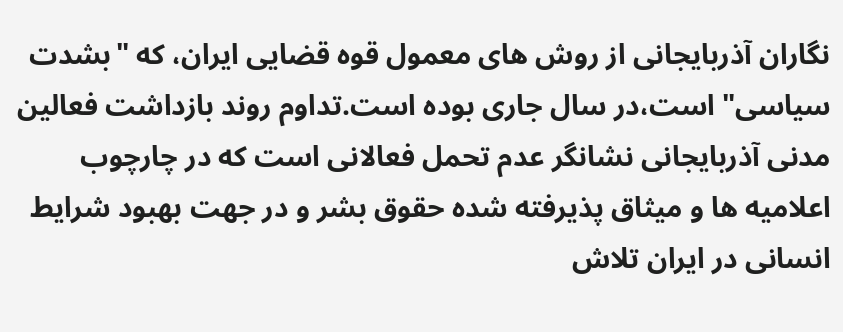نگاران آذربایجانی از روش های معمول قوه قضایی ایران، که "بشدت سیاسی" است،در سال جاری بوده است.تداوم روند بازداشت فعالین مدنی آذربایجانی نشانگر عدم تحمل فعالانی است که در چارچوب اعلامیه ها و میثاق پذیرفته شده حقوق بشر و در جهت بهبود شرایط انسانی در ایران تلاش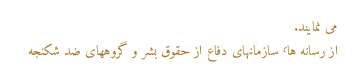می نمایند.
از رسانه ها٬ سازمانهای دفاع از حقوق بشر و گروههای ضد شکنجه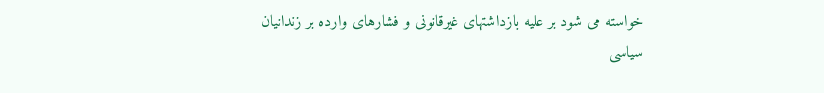خواسته می شود بر علیه بازداشتهای غیرقانونی و فشارهای وارده بر زندانیان سیاسی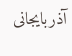آذربایجانی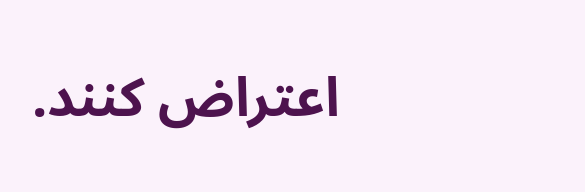اعتراض کنند.